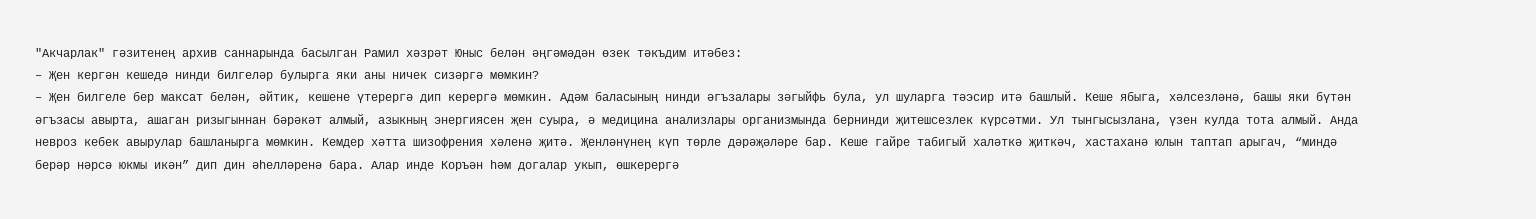"Акчарлак" гәзитенең архив саннарында басылган Рамил хәзрәт Юныс белән әңгәмәдән өзек тәкъдим итәбез:
– Җен кергән кешедә нинди билгеләр булырга яки аны ничек сизәргә мөмкин?
– Җен билгеле бер максат белән, әйтик, кешене үтерергә дип керергә мөмкин. Адәм баласының нинди әгъзалары зәгыйфь була, ул шуларга тәэсир итә башлый. Кеше ябыга, хәлсезләнә, башы яки бүтән әгъзасы авырта, ашаган ризыгыннан бәрәкәт алмый, азыкның энергиясен җен суыра, ә медицина анализлары организмында бернинди җитешсезлек күрсәтми. Ул тынгысызлана, үзен кулда тота алмый. Анда невроз кебек авырулар башланырга мөмкин. Кемдер хәтта шизофрения хәленә җитә. Җенләнүнең күп төрле дәрәҗәләре бар. Кеше гайре табигый халәткә җиткәч, хастаханә юлын таптап арыгач, “миндә берәр нәрсә юкмы икән” дип дин әһелләренә бара. Алар инде Коръән һәм догалар укып, өшкерергә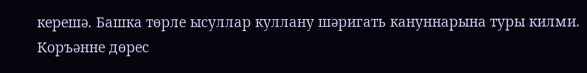керешә. Башка төрле ысуллар куллану шәригать кануннарына туры килми. Коръәнне дөрес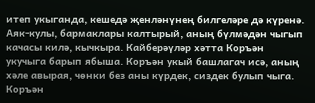итеп укыганда, кешедә җенләнүнең билгеләре дә күренә. Аяк-кулы, бармаклары калтырый, аның бүлмәдән чыгып качасы килә, кычкыра. Кайберәүләр хәтта Коръән укучыга барып ябыша. Коръән укый башлагач исә, аның хәле авырая, чөнки без аны күрдек, сиздек булып чыга. Коръән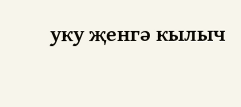уку җенгә кылыч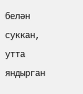белән суккан, утта яндырган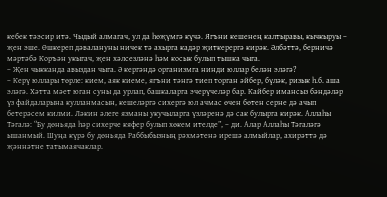кебек тәэсир итә. Чыдый алмагач, ул да һөҗүмгә күчә. Ягъни кешенең калтыравы, кычкыруы – җен эше. Өшкереп дәвалануны ничек тә ахырга кадәр җиткерергә кирәк. Әлбәттә, берничә мәртәбә Коръән укыгач, җен хәлсезләнә һәм косык булып тышка чыга.
– Җен чыкканда авыздан чыга. Ә кергәндә организмга нинди юллар белән эләгә?
– Керү юллары төрле: кием, аяк киеме, ягъни тәнгә тиеп торган әйбер, бүләк, ризык һ.б. аша эләгә. Хәтта мәет юган суны да урлап, башкаларга эчерүчеләр бар. Кайбер имансыз бәндәләр үз файдаларына кулланмасын, кешеләргә сихергә юл ачмас өчен бөтен серне дә ачып бетерәсем килми. Ләкин әлеге язманы укучыларга үзләренә дә сак булырга кирәк. Аллаһы Тәгалә: “Бу дөньяда һәр сихерче кяфер булып хөкем ителде”, – ди. Алар Аллаһы Тәгаләгә ышанмый. Шуңа күрә бу дөньяда Раббыбызның рәхмәтенә ирешә алмыйлар, ахирәттә дә җәннәтне татымаячаклар.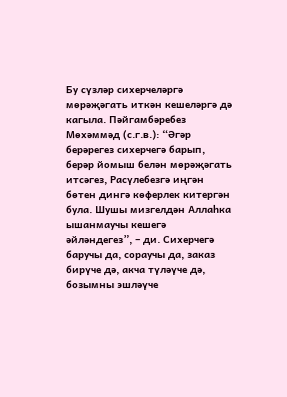Бу сүзләр сихерчеләргә мөрәҗәгать иткән кешеләргә дә кагыла. Пәйгамбәребез Мөхәммәд (с.г.в.): “Әгәр берәрегез сихерчегә барып, берәр йомыш белән мөрәҗәгать итсәгез, Расүлебезгә иңгән бөтен дингә көферлек китергән була. Шушы мизгелдән Аллаһка ышанмаучы кешегә әйләндегез”, – ди. Сихерчегә баручы да, сораучы да, заказ бирүче дә, акча түләүче дә, бозымны эшләүче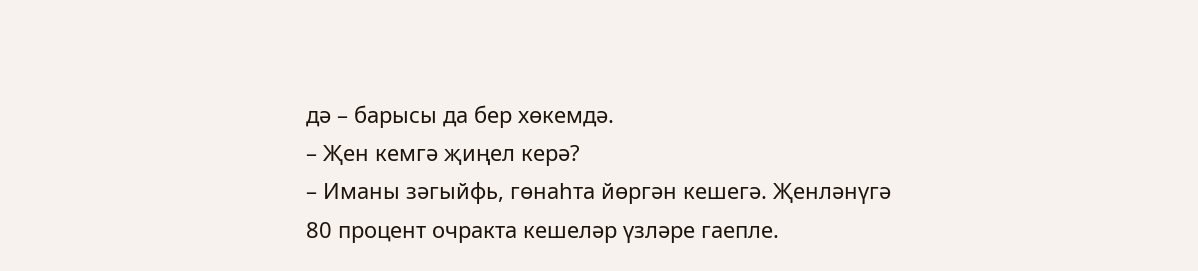дә – барысы да бер хөкемдә.
– Җен кемгә җиңел керә?
– Иманы зәгыйфь, гөнаһта йөргән кешегә. Җенләнүгә 80 процент очракта кешеләр үзләре гаепле.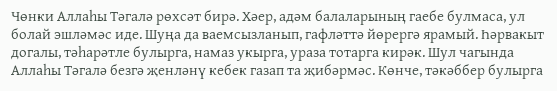Чөнки Аллаһы Тәгалә рөхсәт бирә. Хәер, адәм балаларының гаебе булмаса, ул болай эшләмәс иде. Шуңа да ваемсызланып, гафләттә йөрергә ярамый. Һәрвакыт догалы, тәһарәтле булырга, намаз укырга, ураза тотарга кирәк. Шул чагында Аллаһы Тәгалә безгә җенләнү кебек газап та җибәрмәс. Көнче, тәкәббер булырга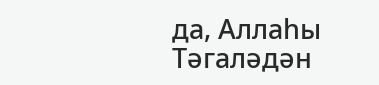да, Аллаһы Тәгаләдән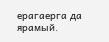ерагаерга да ярамый.